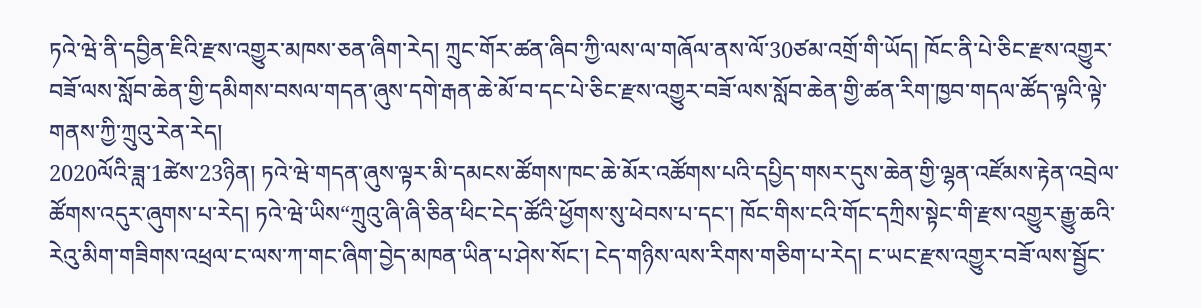ཏའེ་ཝེ་ནི་དབྱིན་ཇིའི་རྫས་འགྱུར་མཁས་ཅན་ཞིག་རེད། ཀྲུང་གོར་ཚན་ཞིབ་ཀྱི་ལས་ལ་གཞོལ་ནས་ལོ་30ཙམ་འགྲོ་གི་ཡོད། ཁོང་ནི་པེ་ཅིང་རྫས་འགྱུར་བཟོ་ལས་སློབ་ཆེན་གྱི་དམིགས་བསལ་གདན་ཞུས་དགེ་རྒན་ཆེ་མོ་བ་དང་པེ་ཅིང་རྫས་འགྱུར་བཟོ་ལས་སློབ་ཆེན་གྱི་ཚན་རིག་ཁྱབ་གདལ་ཚོད་ལྟའི་ལྟེ་གནས་ཀྱི་ཀྲུའུ་རེན་རེད།
2020ལོའི་ཟླ་1ཚེས་23ཉིན། ཏའེ་ཝེ་གདན་ཞུས་ལྟར་མི་དམངས་ཚོགས་ཁང་ཆེ་མོར་འཚོགས་པའི་དཔྱིད་གསར་དུས་ཆེན་གྱི་ལྷན་འཛོམས་རྟེན་འབྲེལ་ཚོགས་འདུར་ཞུགས་པ་རེད། ཏའེ་ཝེ་ཡིས“ཀྲུའུ་ཞི་ཞི་ཅིན་ཕིང་ངེད་ཚོའི་ཕྱོགས་སུ་ཕེབས་པ་དང་། ཁོང་གིས་ངའི་གོང་དཀྲིས་སྟེང་གི་རྫས་འགྱུར་རྒྱུ་ཆའི་རེའུ་མིག་གཟིགས་འཕྲལ་ང་ལས་ཀ་གང་ཞིག་བྱེད་མཁན་ཡིན་པ་ཤེས་སོང་། ངེད་གཉིས་ལས་རིགས་གཅིག་པ་རེད། ང་ཡང་རྫས་འགྱུར་བཟོ་ལས་སྦྱོང་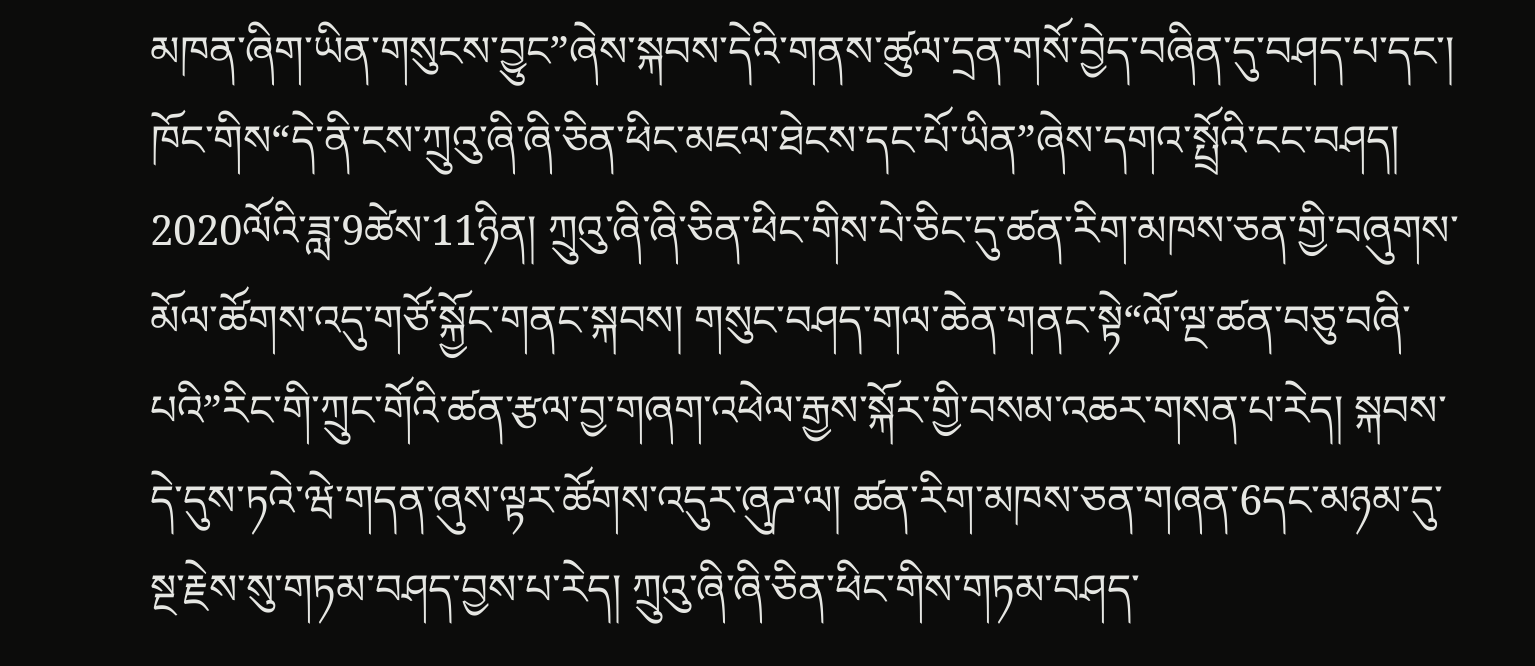མཁན་ཞིག་ཡིན་གསུངས་བྱུང”ཞེས་སྐབས་དེའི་གནས་ཚུལ་དྲན་གསོ་བྱེད་བཞིན་དུ་བཤད་པ་དང་། ཁོང་གིས“དེ་ནི་ངས་ཀྲུའུ་ཞི་ཞི་ཅིན་ཕིང་མཇལ་ཐེངས་དང་པོ་ཡིན”ཞེས་དགའ་སྤྲོའི་ངང་བཤད།
2020ལོའི་ཟླ་9ཚེས་11ཉིན། ཀྲུའུ་ཞི་ཞི་ཅིན་ཕིང་གིས་པེ་ཅིང་དུ་ཚན་རིག་མཁས་ཅན་གྱི་བཞུགས་མོལ་ཚོགས་འདུ་གཙོ་སྐྱོང་གནང་སྐབས། གསུང་བཤད་གལ་ཆེན་གནང་སྟེ“ལོ་ལྔ་ཚན་བཅུ་བཞི་པའི”རིང་གི་ཀྲུང་གོའི་ཚན་རྩལ་བྱ་གཞག་འཕེལ་རྒྱས་སྐོར་གྱི་བསམ་འཆར་གསན་པ་རེད། སྐབས་དེ་དུས་ཏའེ་ཝེ་གདན་ཞུས་ལྟར་ཚོགས་འདུར་ཞུཌ་ལ། ཚན་རིག་མཁས་ཅན་གཞན་6དང་མཉམ་དུ་སྔ་རྗེས་སུ་གཏམ་བཤད་བྱས་པ་རེད། ཀྲུའུ་ཞི་ཞི་ཅིན་ཕིང་གིས་གཏམ་བཤད་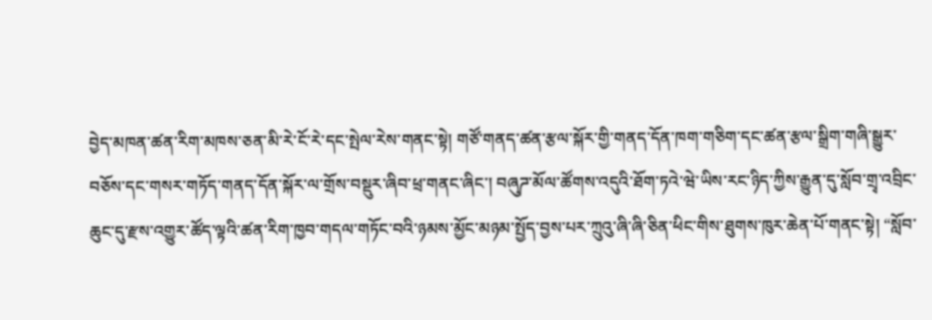བྱེད་མཁན་ཚན་རིག་མཁས་ཅན་མི་རེ་ངོ་རེ་དང་སྤེལ་རེས་གནང་སྟེ། གཙོ་གནད་ཚན་རྩལ་སྐོར་གྱི་གནད་དོན་ཁག་གཅིག་དང་ཚན་རྩལ་སྒྲིག་གཞི་སྒྱུར་བཅོས་དང་གསར་གཏོད་གནད་དོན་སྐོར་ལ་གྲོས་བསྡུར་ཞིབ་ཕྲ་གནང་ཞིང་། བཞུཌ་མོལ་ཚོགས་འདུའི་ཐོག་ཏའེ་ཝེ་ཡིས་རང་ཉིད་ཀྱིས་རྒྱུན་དུ་སློབ་གྲྭ་འབྲིང་ཆུང་དུ་རྫས་འགྱུར་ཚོད་ལྟའི་ཚན་རིག་ཁྱབ་གདལ་གཏོང་བའི་ཉམས་མྱོང་མཉམ་སྤྱོད་བྱས་པར་ཀྲུའུ་ཞི་ཞི་ཅིན་ཕིང་གིས་ཐུགས་ཁུར་ཆེན་པོ་གནང་སྟེ། “སློབ་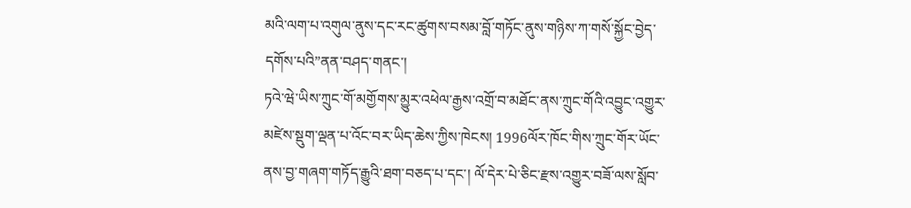མའི་ལག་པ་འགུལ་ནུས་དང་རང་ཚུགས་བསམ་བློ་གཏོང་ནུས་གཉིས་ཀ་གསོ་སྐྱོང་བྱེད་དགོས་པའི”ནན་བཤད་གནང་།
ཏའེ་ཝེ་ཡིས་ཀྲུང་གོ་མགྱོགས་མྱུར་འཕེལ་རྒྱས་འགྲོ་བ་མཐོང་ནས་ཀྲུང་གོའི་འབྱུང་འགྱུར་མཛེས་སྡུག་ལྡན་པ་འོང་བར་ཡིད་ཆེས་ཀྱིས་ཁེངས། 1996ལོར་ཁོང་གིས་ཀྲུང་གོར་ཡོང་ནས་བྱ་གཞག་གཏོད་རྒྱུའི་ཐག་བཅད་པ་དང་། ལོ་དེར་པེ་ཅིང་རྫས་འགྱུར་བཟོ་ལས་སློབ་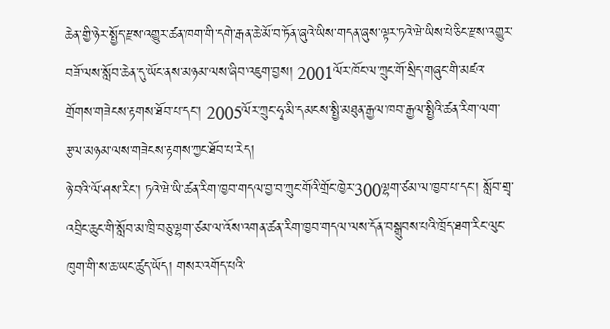ཆེན་གྱི་ཉེར་སྤྱོད་རྫས་འགྱུར་ཚན་ཁག་གི་དགེ་རྒན་ཆེ་མོ་བ་ཏོན་ཞུའེ་ཡིས་གདན་ཞུས་ལྟར་ཏའེ་ཝེ་ཡིས་པེ་ཅིང་རྫས་འགྱུར་བཟོ་ལས་སློབ་ཆེན་དུ་ཡོང་ནས་མཉམ་ལས་ཞིབ་འཇུག་བྱས། 2001ལོར་ཁོང་ལ་ཀྲུང་གོ་སྲིད་གཞུང་གི་མཛའ་གྲོགས་གཟེངས་རྟགས་ཐོབ་པ་དང་། 2005ལོར་ཀྲུང་ཧྭ་མི་དམངས་སྤྱི་མཐུན་རྒྱལ་ཁབ་རྒྱལ་སྤྱིའི་ཚན་རིག་ལག་རྩལ་མཉམ་ལས་གཟེངས་རྟགས་ཀྱང་ཐོབ་པ་རེད།
ཉེ་བའི་ལོ་ཤས་རིང་། ཏའེ་ཝེ་ཡི་ཚན་རིག་ཁྱབ་གདལ་བྱ་བ་ཀྲུང་གོའི་གྲོང་ཁྱེར་300ལྷག་ཙམ་ལ་ཁྱབ་པ་དང་། སློབ་གྲྭ་འབྲིང་ཆུང་གི་སློབ་མ་ཁྲི་བཅུ་ལྷག་ཙམ་ལ་འོས་འགན་ཚན་རིག་ཁྱབ་གདལ་ལས་དོན་བསྒྲུབས་པའི་ཁྲོད་ཐག་རིང་ལུང་ཁུག་གི་ས་ཆ་ཡང་ཚུད་ཡོད། གསར་འགོད་པའི་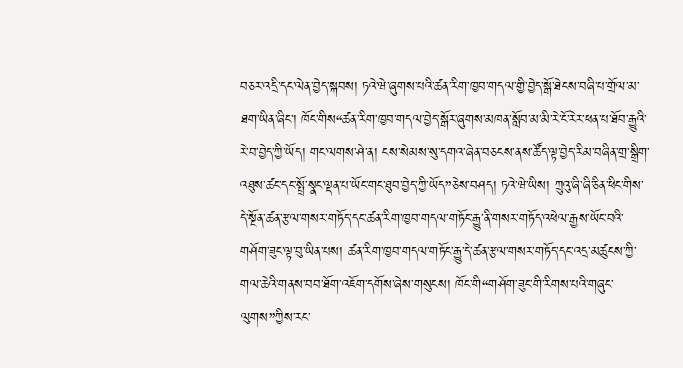བཅར་འདྲི་དང་ལེན་བྱེད་སྐབས། ཏའེ་ཝེ་ཞུགས་པའི་ཚན་རིག་ཁྱབ་གདལ་གྱི་བྱེད་སྒོ་ཐེངས་བཞི་པ་གྲོལ་མ་ཐག་ཡིན་ཞིང་། ཁོང་གིས“ཚན་རིག་ཁྱབ་གདལ་བྱེད་སྒོར་ཞུགས་མཁན་སློབ་མ་མི་རེ་ངོ་རེར་ཕན་པ་ཐོབ་རྒྱུའི་རེ་བ་བྱེད་ཀྱི་ཡོད། གང་ལགས་ཤེ་ན། ངས་སེམས་སུ་དགའ་ཞེན་བཅངས་ནས་ཚོད་ལྟ་བྱེད་རིམ་བཞིན་གྲ་སྒྲིག་འཐུས་ཚང་དང་སྤྲོ་སྣང་ལྡན་པ་ཡོང་གང་ཐུབ་བྱེད་ཀྱི་ཡོད”ཅེས་བཤད། ཏའེ་ཝེ་ཡིས། ཀྲུའུ་ཞི་ཞི་ཅིན་ཕིང་གིས་དེ་སྔོན་ཚན་རྩལ་གསར་གཏོད་དང་ཚན་རིག་ཁྱབ་གདལ་གཏོང་རྒྱུ་ནི་གསར་གཏོད་འཕེལ་རྒྱས་ཡོང་བའི་གཤོག་ཟུང་ལྟ་བུ་ཡིན་པས། ཚན་རིག་ཁྱབ་གདལ་གཏོང་རྒྱུ་དེ་ཚན་རྩལ་གསར་གཏོད་དང་འདྲ་མཚུངས་ཀྱི་གལ་ཆེའི་གནས་བབ་ཐོག་འཇོག་དགོས་ཞེས་གསུངས། ཁོང་གི“གཤོག་ཟུང་གི་རིགས་པའི་གཞུང་ལུགས”ཀྱིས་རང་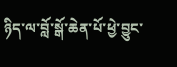ཉིད་ལ་བློ་སྒོ་ཆེན་པོ་ཕྱེ་བྱུང་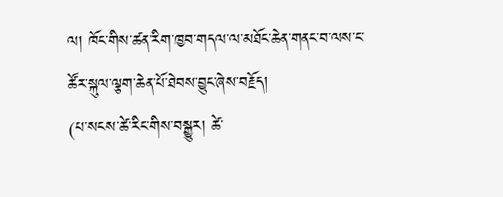ལ། ཁོང་གིས་ཚན་རིག་ཁྱབ་གདལ་ལ་མཐོང་ཆེན་གནང་བ་ལས་ང་ཚོར་སྐུལ་ལྕག་ཆེན་པོ་ཐེབས་བྱུང་ཞེས་བརྗོད།
(པ་སངས་ཚེ་རིང་གིས་བསྒྱུར། ཚེ་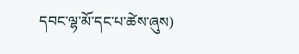དབང་ལྷ་མོ་དང་པ་ཚེས་ཞུས)